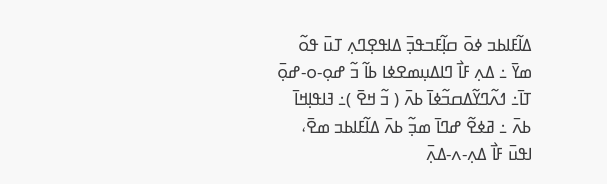ߡߊ߬ߓߊߕߏ ߦߋ߫ ߛߊ߲߬ߓߏߟߏ߲߫ ߡߊߟߐ߲ߣߍ߲ ߠߎ߫ ߟߋ߬ ߘߌ߫ ߸ ߡߍ߲ ߓߊ߯ ߣߊߡߎ߲ߘߐߦߊ ߕߊ߬ ߏ߬ ߝߋ߲-ߋ-ߝߋ߲߫ ߠߊ߫߸ ߗߍ߬ߣߌ߬ߡߛߏ߬ߦߊ߫ ߕߍ߫ ( ߏ߬ ߞߐ߫ )߸ ߔߊߟߊ߲ߞߊ߫ ߕߍ߫ ߸ ߥߦߐ߬ ߝߣߊ߫ ߘߏ߲߬ ߕߍ߫ ߡߊ߬ߓߊߕߏ ߘߐ߫، ߊߟߎ߫ ߓߊ߯ ߡߍ߲-ߍ-ߡߍ߲߫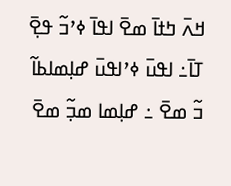ߞߍ߫ ߤߙߊ߫ ߘߐ߫ ߊߟߊ߫ ߦߴߏ߬ ߟߐ߲߫ ߠߊ߫߸ ߊߟߎ߫ ߦߴߊߟߎ߫ ߝߊ߲ߘߊߕߊ߬ ߏ߬ ߘߐ߫ ߸ ߝߊ߲ߘߊ ߘߏ߲߬ ߘߐ߫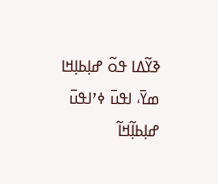ߢߌ߬ߡߊ ߟߋ߬ ߝߊ߲ߕߊ߲ߞߊ ߘߌ߫، ߊߟߎ߫ ߦߴߊߟߎ߫ ߝߊ߲ߕߊ߲߬ߞߊ߬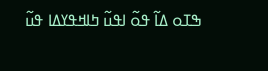ߒߠߋ ߡߊ߬ ߟߋ߬ ߊߟߎ߬ ߤߊߞߟߌߡߊ ߟߎ߬